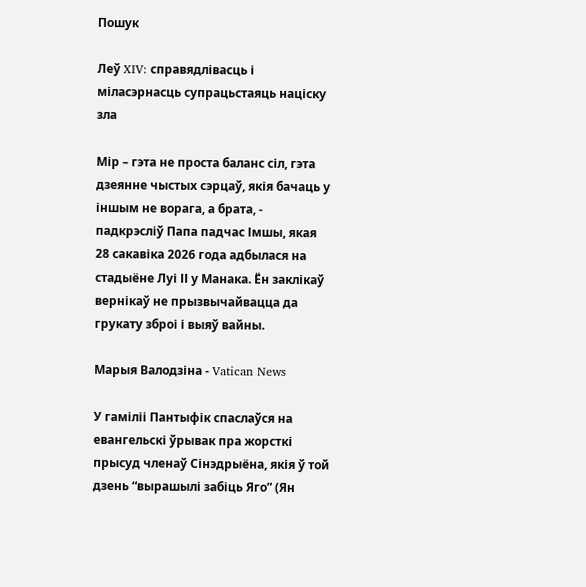Пошук

Леў XIV: справядлівасць і міласэрнасць супрацьстаяць націску зла

Мір – гэта не проста баланс сіл, гэта дзеянне чыстых сэрцаў, якія бачаць у іншым не ворага, а брата, - падкрэсліў Папа падчас Імшы, якая 28 сакавіка 2026 года адбылася на стадыёне Луі ІІ у Манака. Ён заклікаў вернікаў не прызвычайвацца да грукату зброі і выяў вайны.

Марыя Валодзіна - Vatican News

У гаміліі Пантыфік спаслаўся на евангельскі ўрывак пра жорсткі прысуд членаў Сінэдрыёна, якія ў той дзень “вырашылі забіць Яго” (Ян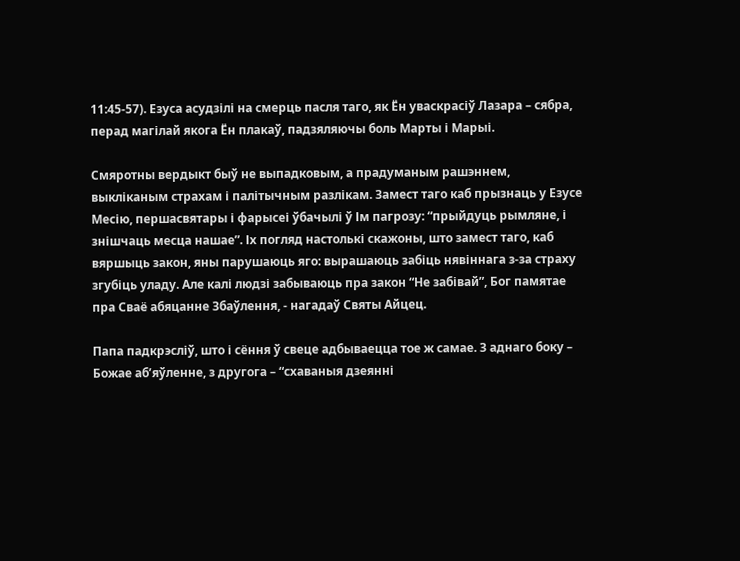11:45-57). Езуса асудзілі на смерць пасля таго, як Ён уваскрасіў Лазара – сябра, перад магілай якога Ён плакаў, падзяляючы боль Марты і Марыі.

Смяротны вердыкт быў не выпадковым, а прадуманым рашэннем, выкліканым страхам і палітычным разлікам. Замест таго каб прызнаць у Езусе Месію, першасвятары і фарысеі ўбачылі ў Ім пагрозу: “прыйдуць рымляне, і знішчаць месца нашае”. Іх погляд настолькі скажоны, што замест таго, каб вяршыць закон, яны парушаюць яго: вырашаюць забіць нявіннага з-за страху згубіць уладу. Але калі людзі забываюць пра закон “Не забівай”, Бог памятае пра Сваё абяцанне Збаўлення, - нагадаў Святы Айцец.

Папа падкрэсліў, што і сёння ў свеце адбываецца тое ж самае. З аднаго боку – Божае аб’яўленне, з другога – “схаваныя дзеянні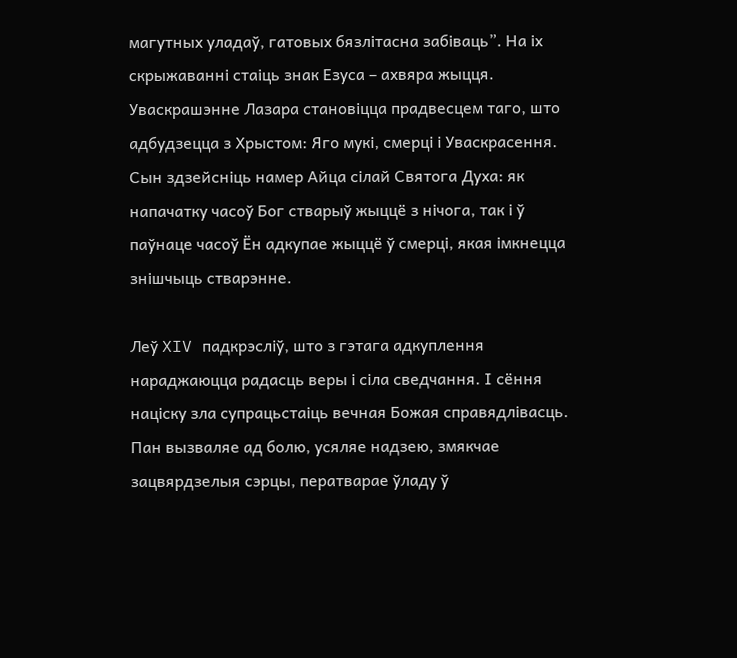магутных уладаў, гатовых бязлітасна забіваць”. На іх скрыжаванні стаіць знак Езуса – ахвяра жыцця. Уваскрашэнне Лазара становіцца прадвесцем таго, што адбудзецца з Хрыстом: Яго мукі, смерці і Уваскрасення. Сын здзейсніць намер Айца сілай Святога Духа: як напачатку часоў Бог стварыў жыццё з нічога, так і ў паўнаце часоў Ён адкупае жыццё ў смерці, якая імкнецца знішчыць стварэнне.

Леў XIV падкрэсліў, што з гэтага адкуплення нараджаюцца радасць веры і сіла сведчання. І сёння націску зла супрацьстаіць вечная Божая справядлівасць. Пан вызваляе ад болю, усяляе надзею, змякчае зацвярдзелыя сэрцы, ператварае ўладу ў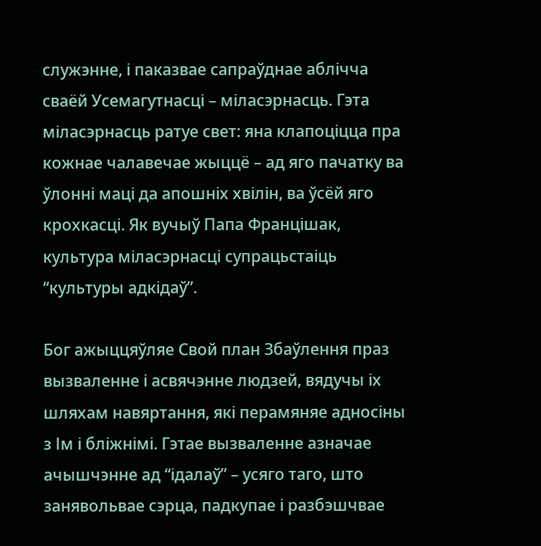служэнне, і паказвае сапраўднае аблічча сваёй Усемагутнасці – міласэрнасць. Гэта міласэрнасць ратуе свет: яна клапоціцца пра кожнае чалавечае жыццё – ад яго пачатку ва ўлонні маці да апошніх хвілін, ва ўсёй яго крохкасці. Як вучыў Папа Францішак, культура міласэрнасці супрацьстаіць “культуры адкідаў”.

Бог ажыццяўляе Свой план Збаўлення праз вызваленне і асвячэнне людзей, вядучы іх шляхам навяртання, які перамяняе адносіны з Ім і бліжнімі. Гэтае вызваленне азначае ачышчэнне ад “ідалаў” – усяго таго, што занявольвае сэрца, падкупае і разбэшчвае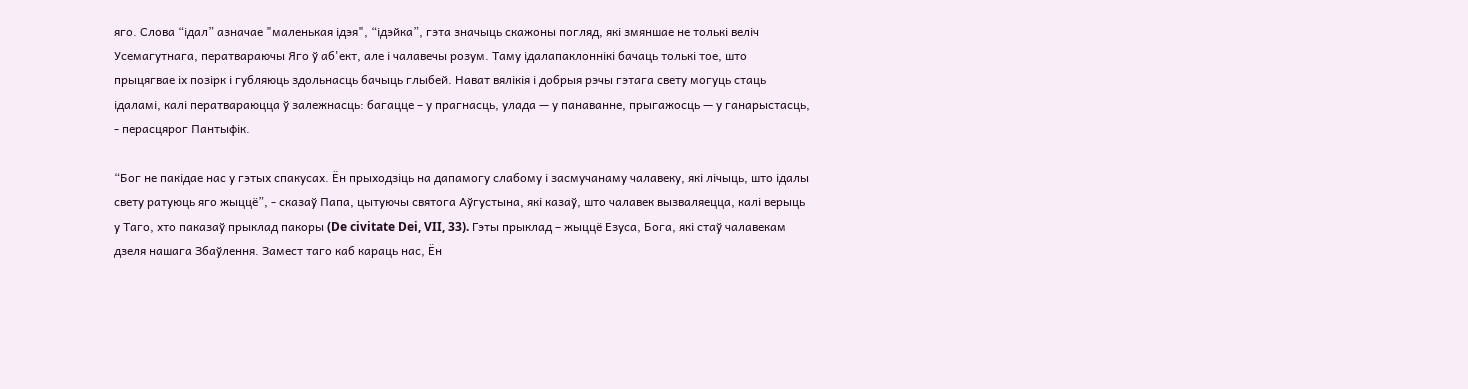яго. Слова “ідал” азначае "маленькая ідэя", “ідэйка”, гэта значыць скажоны погляд, які змяншае не толькі веліч Усемагутнага, ператвараючы Яго ў аб'ект, але і чалавечы розум. Таму ідалапаклоннікі бачаць толькі тое, што прыцягвае іх позірк і губляюць здольнасць бачыць глыбей. Нават вялікія і добрыя рэчы гэтага свету могуць стаць ідаламі, калі ператвараюцца ў залежнасць: багацце – у прагнасць, улада — у панаванне, прыгажосць — у ганарыстасць, - перасцярог Пантыфік.

“Бог не пакідае нас у гэтых спакусах. Ён прыходзіць на дапамогу слабому і засмучанаму чалавеку, які лічыць, што ідалы свету ратуюць яго жыццё”, - сказаў Папа, цытуючы святога Аўгустына, які казаў, што чалавек вызваляецца, калі верыць у Таго, хто паказаў прыклад пакоры (De civitate Dei, VII, 33). Гэты прыклад – жыццё Езуса, Бога, які стаў чалавекам дзеля нашага Збаўлення. Замест таго каб караць нас, Ён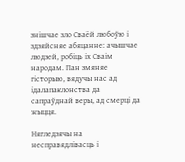знішчае зло Сваёй любоўю і здзяйсняе абяцанне: ачышчае людзей, робіць іх Сваім народам. Пан змяняе гісторыю, вядучы нас ад ідалапаклонства да сапраўднай веры, ад смерці да жыцця.

Нягледзячы на несправядлівасць і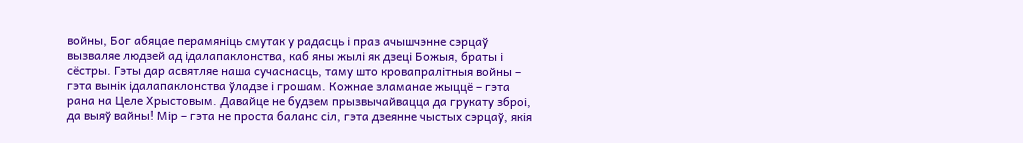войны, Бог абяцае перамяніць смутак у радасць і праз ачышчэнне сэрцаў вызваляе людзей ад ідалапаклонства, каб яны жылі як дзеці Божыя, браты і сёстры. Гэты дар асвятляе наша сучаснасць, таму што кровапралітныя войны – гэта вынік ідалапаклонства ўладзе і грошам. Кожнае зламанае жыццё – гэта рана на Целе Хрыстовым. Давайце не будзем прызвычайвацца да грукату зброі, да выяў вайны! Мір – гэта не проста баланс сіл, гэта дзеянне чыстых сэрцаў, якія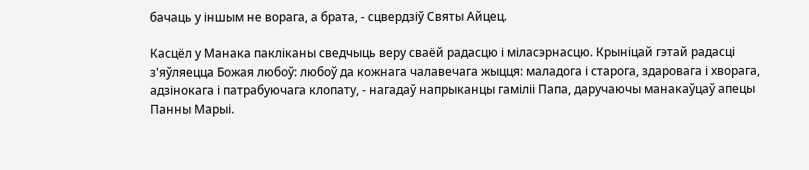бачаць у іншым не ворага, а брата, - сцвердзіў Святы Айцец.

Касцёл у Манака пакліканы сведчыць веру сваёй радасцю і міласэрнасцю. Крыніцай гэтай радасці з'яўляецца Божая любоў: любоў да кожнага чалавечага жыцця: маладога і старога, здаровага і хворага, адзінокага і патрабуючага клопату, - нагадаў напрыканцы гаміліі Папа, даручаючы манакаўцаў апецы Панны Марыі.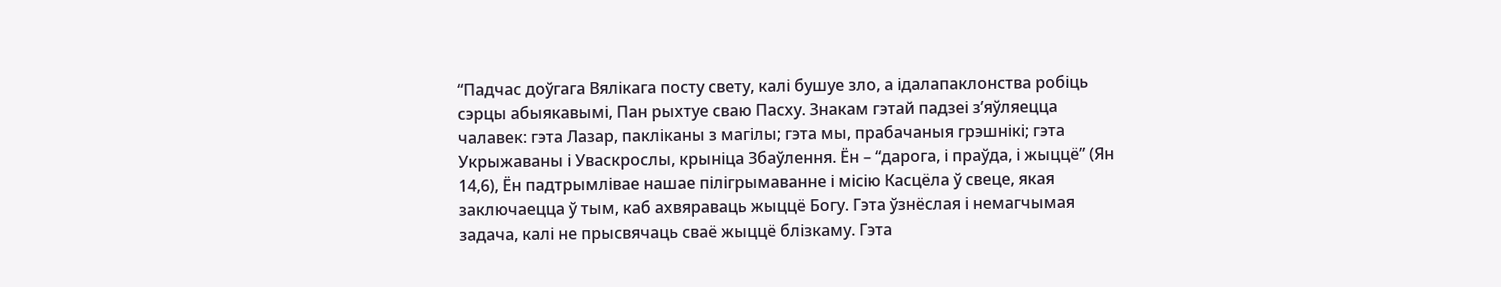“Падчас доўгага Вялікага посту свету, калі бушуе зло, а ідалапаклонства робіць сэрцы абыякавымі, Пан рыхтуе сваю Пасху. Знакам гэтай падзеі з’яўляецца чалавек: гэта Лазар, пакліканы з магілы; гэта мы, прабачаныя грэшнікі; гэта Укрыжаваны і Уваскрослы, крыніца Збаўлення. Ён – “дарога, і праўда, і жыццё” (Ян 14,6), Ён падтрымлівае нашае пілігрымаванне і місію Касцёла ў свеце, якая заключаецца ў тым, каб ахвяраваць жыццё Богу. Гэта ўзнёслая і немагчымая задача, калі не прысвячаць сваё жыццё блізкаму. Гэта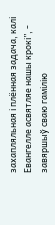захапляльная і плённая задача, калі Евангелле асвятляе нашы крокі”, - завяршыў сваю гамілію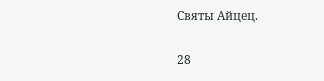Святы Айцец.

28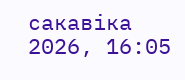сакавіка 2026, 16:05